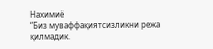Нахимиё
“Биз муваффақиятсизликни режа қилмадик.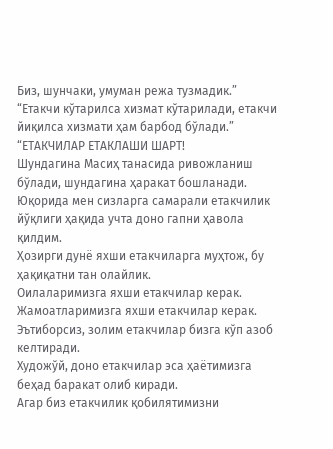Биз, шунчаки, умуман режа тузмадик.”
“Етакчи кўтарилса хизмат кўтарилади, етакчи йиқилса хизмати ҳам барбод бўлади.”
“ЕТАКЧИЛАР ЕТАКЛАШИ ШАРТ!
Шундагина Масиҳ танасида ривожланиш бўлади, шундагина ҳаракат бошланади.
Юқорида мен сизларга самарали етакчилик йўқлиги ҳақида учта доно гапни ҳавола қилдим.
Ҳозирги дунё яхши етакчиларга муҳтож, бу ҳақиқатни тан олайлик.
Оилаларимизга яхши етакчилар керак.
Жамоатларимизга яхши етакчилар керак.
Эътиборсиз, золим етакчилар бизга кўп азоб келтиради.
Художўй, доно етакчилар эса ҳаётимизга беҳад баракат олиб киради.
Агар биз етакчилик қобилятимизни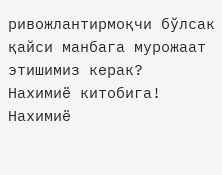ривожлантирмоқчи бўлсак қайси манбага мурожаат этишимиз керак?
Нахимиё китобига!
Нахимиё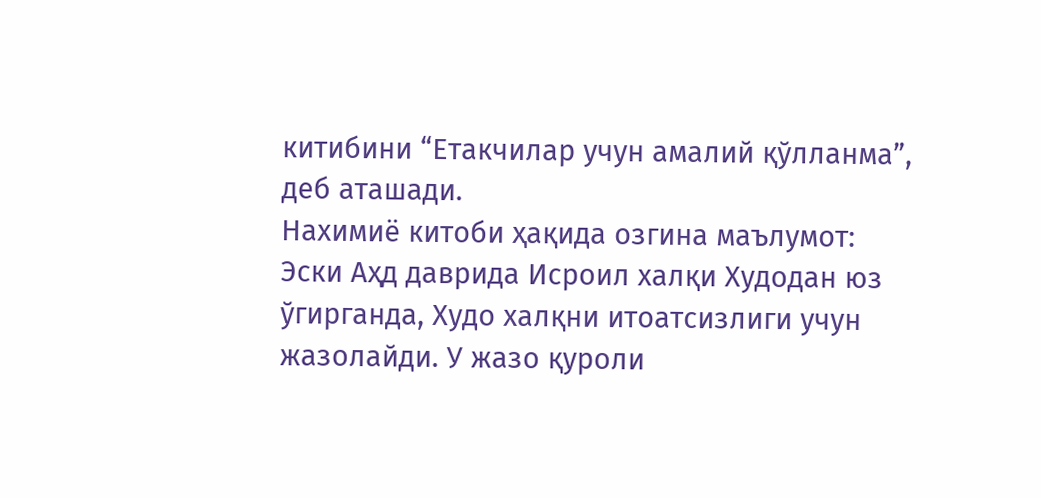китибини “Етакчилар учун амалий қўлланма”, деб аташади.
Нахимиё китоби ҳақида озгина маълумот:
Эски Аҳд даврида Исроил халқи Худодан юз ўгирганда, Худо халқни итоатсизлиги учун жазолайди. У жазо қуроли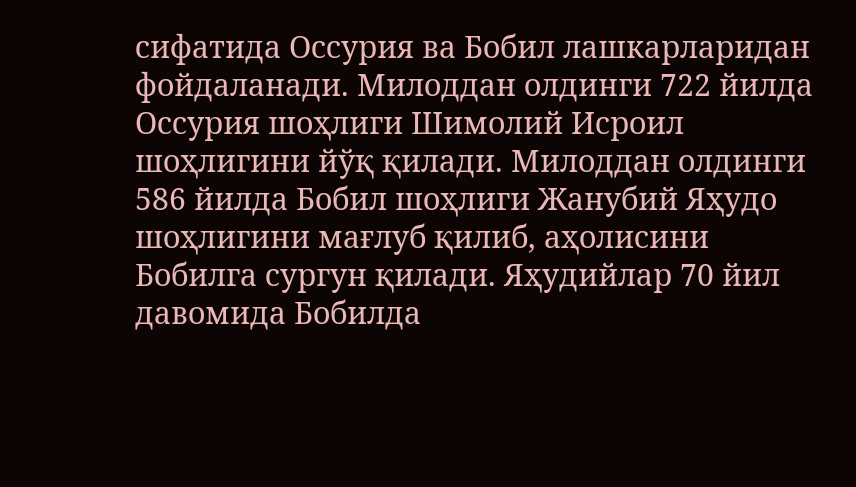сифатида Оссурия ва Бобил лашкарларидан фойдаланади. Милоддан олдинги 722 йилда Оссурия шоҳлиги Шимолий Исроил шоҳлигини йўқ қилади. Милоддан олдинги 586 йилда Бобил шоҳлиги Жанубий Яҳудо шоҳлигини мағлуб қилиб, аҳолисини Бобилга сургун қилади. Яҳудийлар 70 йил давомида Бобилда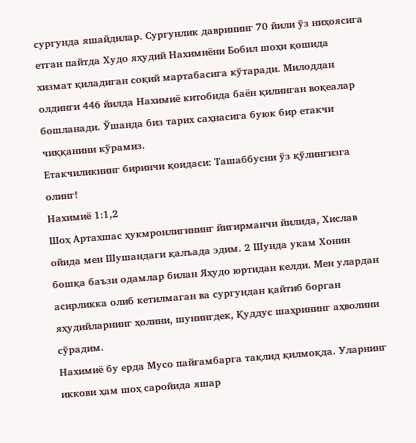сургунда яшайдилар. Сургунлик даврининг 70 йили ўз ниҳоясига етган пайтда Худо яҳудий Нахимиёни Бобил шоҳи қошида хизмат қиладиган соқий мартабасига кўтаради. Милоддан олдинги 446 йилда Нахимиё китобида баён қилинган воқеалар бошланади. Ўшанда биз тарих саҳнасига буюк бир етакчи чиққанини кўрамиз.
Етакчиликнинг биринчи қоидаси: Ташаббусни ўз қўлингизга олинг!
Нахимиё 1:1,2
Шоҳ Артахшас ҳукмронлигининг йигирманчи йилида, Хислав ойида мен Шушандаги қалъада эдим. 2 Шунда укам Хонин бошқа баъзи одамлар билан Яҳудо юртидан келди. Мен улардан асирликка олиб кетилмаган ва сургундан қайтиб борган яҳудийларнинг ҳолини, шунингдек, Қуддус шаҳрининг аҳволини сўрадим.
Нахимиё бу ерда Мусо пайғамбарга тақлид қилмоқда. Уларнинг иккови ҳам шоҳ саройида яшар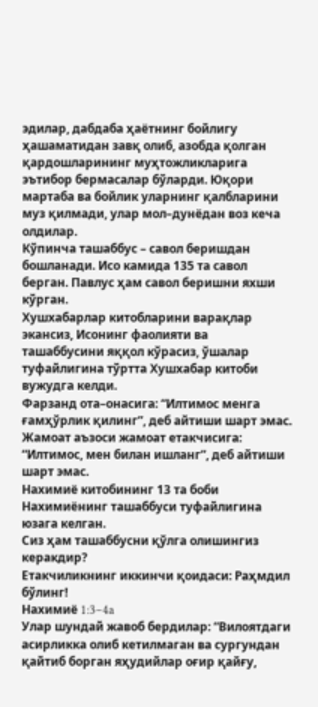эдилар, дабдаба ҳаётнинг бойлигу ҳашаматидан завқ олиб, азобда қолган қардошларининг муҳтожликларига эътибор бермасалар бўларди. Юқори мартаба ва бойлик уларнинг қалбларини муз қилмади, улар мол–дунёдан воз кеча олдилар.
Кўпинча ташаббус – савол беришдан бошланади. Исо камида 135 та савол берган. Павлус ҳам савол беришни яхши кўрган.
Хушхабарлар китобларини варақлар экансиз, Исонинг фаолияти ва ташаббусини яққол кўрасиз, ўшалар туфайлигина тўртта Хушхабар китоби вужудга келди.
Фарзанд ота–онасига: “Илтимос менга ғамҳўрлик қилинг”, деб айтиши шарт эмас.
Жамоат аъзоси жамоат етакчисига: “Илтимос, мен билан ишланг”, деб айтиши шарт эмас.
Нахимиё китобининг 13 та боби Нахимиёнинг ташаббуси туфайлигина юзага келган.
Сиз ҳам ташаббусни қўлга олишингиз керакдир?
Етакчиликнинг иккинчи қоидаси: Раҳмдил бўлинг!
Нахимиё 1:3–4a
Улар шундай жавоб бердилар: “Вилоятдаги асирликка олиб кетилмаган ва сургундан қайтиб борган яҳудийлар оғир қайғу,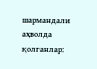шармандали аҳволда қолганлар: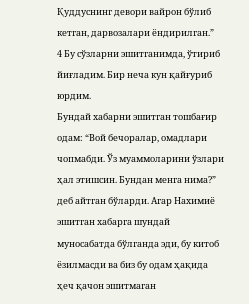Қуддуснинг девори вайрон бўлиб кетган, дарвозалари ёндирилган.”
4 Бу сўзларни эшитганимда, ўтириб йиғладим. Бир неча кун қайғуриб юрдим.
Бундай хабарни эшитган тошбағир одам: “Вой бечоралар, омадлари чопмабди. Ўз муаммоларини ўзлари ҳал этишсин. Бундан менга нима?” деб айтган бўларди. Агар Нахимиё эшитган хабарга шундай муносабатда бўлганда эди, бу китоб ёзилмасди ва биз бу одам ҳақида ҳеч қачон эшитмаган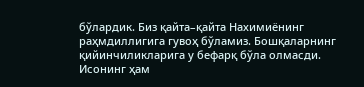бўлардик. Биз қайта–қайта Нахимиёнинг раҳмдиллигига гувоҳ бўламиз. Бошқаларнинг қийинчиликларига у бефарқ бўла олмасди.
Исонинг ҳам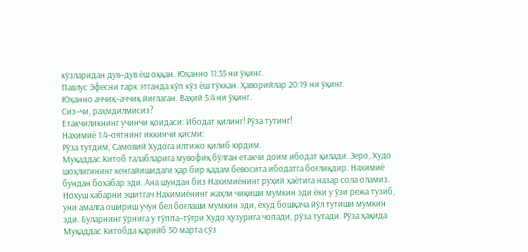кўзларидан дув–дув ёш оққан. Юҳанно 11:35 ни ўқинг.
Павлус Эфесни тарк этганда кўп кўз ёш тўккан. Ҳаворийлар 20:19 ни ўқинг.
Юҳанно аччиқ–аччиқ йиғлаган. Ваҳий 5:4 ни ўқинг.
Сиз–чи, раҳмдилмисиз?
Етакчиликнинг учинчи қоидаси: Ибодат қилинг! Рўза тутинг!
Нахимиё 1:4–оятнинг иккинчи қисми:
Рўза тутдим, Самовий Худога илтижо қилиб юрдим.
Муқаддас Китоб талабларига мувофиқ бўлган етакчи доим ибодат қилади. Зеро, Худо шоҳлигининг кенгайишидаги ҳар бир қадам бевосита ибодатга боғлиқдир. Нахимиё бундан бохабар эди. Ана шундан биз Нахимиёнинг руҳий ҳаётига назар сола оламиз. Нохуш хабарни эшитгач Нахимиёнинг жаҳли чиқиши мумкин эди ёки у ўзи режа тузиб, уни амалга ошириш учун бел боғлаши мумкин эди, ёхуд бошқача йўл тутиши мумкин эди. Буларнинг ўрнига у тўппа–тўғри Худо ҳузурига чопади, рўза тутади. Рўза ҳақида Муқаддас Китобда қарийб 50 марта сўз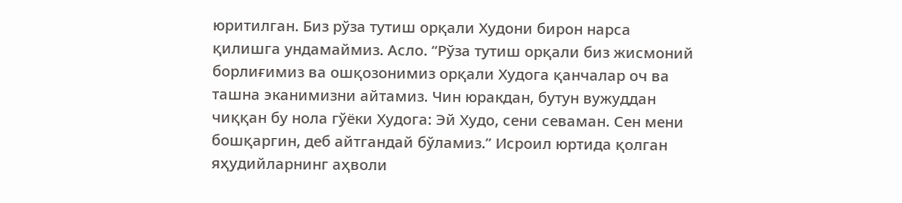юритилган. Биз рўза тутиш орқали Худони бирон нарса қилишга ундамаймиз. Асло. “Рўза тутиш орқали биз жисмоний борлиғимиз ва ошқозонимиз орқали Худога қанчалар оч ва ташна эканимизни айтамиз. Чин юракдан, бутун вужуддан чиққан бу нола гўёки Худога: Эй Худо, сени севаман. Сен мени бошқаргин, деб айтгандай бўламиз.” Исроил юртида қолган яҳудийларнинг аҳволи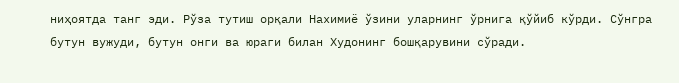ниҳоятда танг эди. Рўза тутиш орқали Нахимиё ўзини уларнинг ўрнига қўйиб кўрди. Сўнгра бутун вужуди, бутун онги ва юраги билан Худонинг бошқарувини сўради.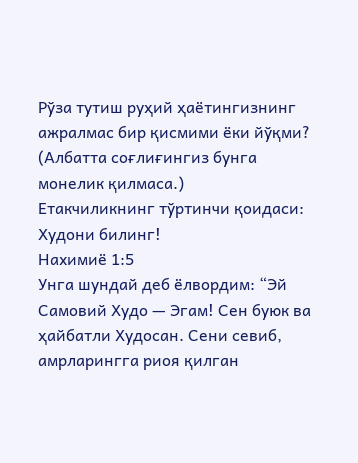Рўза тутиш руҳий ҳаётингизнинг ажралмас бир қисмими ёки йўқми? (Албатта соғлиғингиз бунга монелик қилмаса.)
Етакчиликнинг тўртинчи қоидаси: Худони билинг!
Нахимиё 1:5
Унга шундай деб ёлвордим: “Эй Самовий Худо — Эгам! Сен буюк ва ҳайбатли Худосан. Сени севиб, амрларингга риоя қилган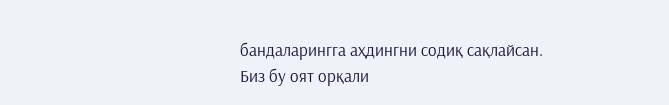бандаларингга аҳдингни содиқ сақлайсан.
Биз бу оят орқали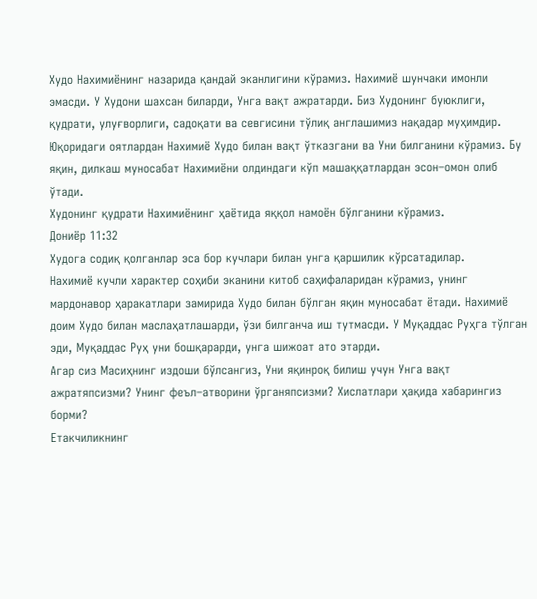Худо Нахимиёнинг назарида қандай эканлигини кўрамиз. Нахимиё шунчаки имонли эмасди. У Худони шахсан биларди, Унга вақт ажратарди. Биз Худонинг буюклиги, қудрати, улуғворлиги, садоқати ва севгисини тўлиқ англашимиз нақадар муҳимдир. Юқоридаги оятлардан Нахимиё Худо билан вақт ўтказгани ва Уни билганини кўрамиз. Бу яқин, дилкаш муносабат Нахимиёни олдиндаги кўп машаққатлардан эсон–омон олиб ўтади.
Худонинг қудрати Нахимиёнинг ҳаётида яққол намоён бўлганини кўрамиз.
Дониёр 11:32
Худога содиқ қолганлар эса бор кучлари билан унга қаршилик кўрсатадилар.
Нахимиё кучли характер соҳиби эканини китоб саҳифаларидан кўрамиз, унинг мардонавор ҳаракатлари замирида Худо билан бўлган яқин муносабат ётади. Нахимиё доим Худо билан маслаҳатлашарди, ўзи билганча иш тутмасди. У Муқаддас Руҳга тўлган эди, Муқаддас Руҳ уни бошқарарди, унга шижоат ато этарди.
Агар сиз Масиҳнинг издоши бўлсангиз, Уни яқинроқ билиш учун Унга вақт ажратяпсизми? Унинг феъл–атворини ўрганяпсизми? Хислатлари ҳақида хабарингиз борми?
Етакчиликнинг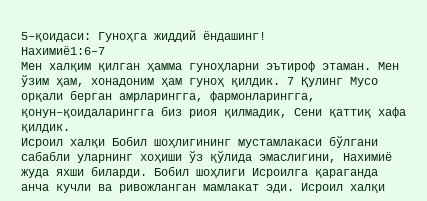5–қоидаси: Гуноҳга жиддий ёндашинг!
Нахимиё1:6–7
Мен халқим қилган ҳамма гуноҳларни эътироф этаман. Мен ўзим ҳам, хонадоним ҳам гуноҳ қилдик. 7 Қулинг Мусо орқали берган амрларингга, фармонларингга, қонун–қоидаларингга биз риоя қилмадик, Сени қаттиқ хафа қилдик.
Исроил халқи Бобил шоҳлигининг мустамлакаси бўлгани сабабли уларнинг хоҳиши ўз қўлида эмаслигини, Нахимиё жуда яхши биларди. Бобил шоҳлиги Исроилга қараганда анча кучли ва ривожланган мамлакат эди. Исроил халқи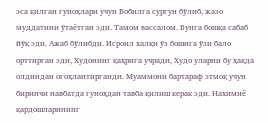эса қилган гуноҳлари учун Бобилга сургун бўлиб, жазо муддатини ўтаётган эди. Тамом вассалом. Бунга бошқа сабаб йўқ эди. Ажаб бўлибди. Исроил халқи ўз бошига ўзи бало орттирган эди, Худонинг қаҳрига учради, Худо уларни бу ҳақда олдиндан огоҳлантирганди. Муаммони бартараф этмоқ учун биринчи навбатда гуноҳдан тавба қилиш керак эди. Нахимиё қардошларининг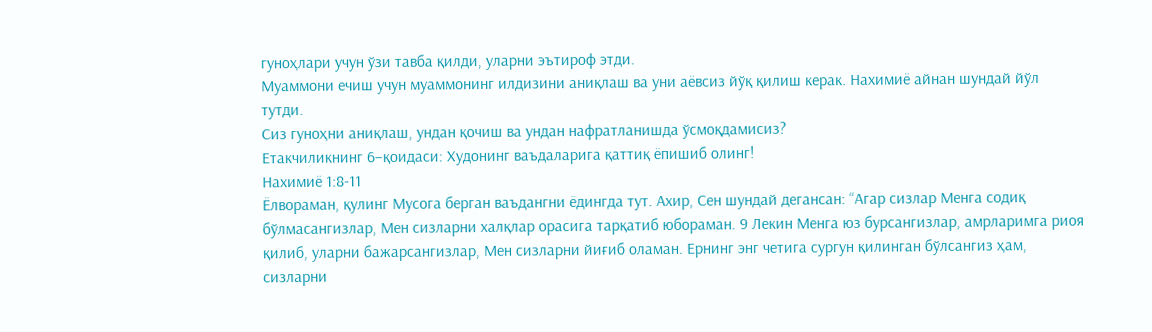гуноҳлари учун ўзи тавба қилди, уларни эътироф этди.
Муаммони ечиш учун муаммонинг илдизини аниқлаш ва уни аёвсиз йўқ қилиш керак. Нахимиё айнан шундай йўл тутди.
Сиз гуноҳни аниқлаш, ундан қочиш ва ундан нафратланишда ўсмоқдамисиз?
Етакчиликнинг 6–қоидаси: Худонинг ваъдаларига қаттиқ ёпишиб олинг!
Нахимиё 1:8-11
Ёлвораман, қулинг Мусога берган ваъдангни ёдингда тут. Ахир, Сен шундай дегансан: “Агар сизлар Менга содиқ бўлмасангизлар, Мен сизларни халқлар орасига тарқатиб юбораман. 9 Лекин Менга юз бурсангизлар, амрларимга риоя қилиб, уларни бажарсангизлар, Мен сизларни йиғиб оламан. Ернинг энг четига сургун қилинган бўлсангиз ҳам, сизларни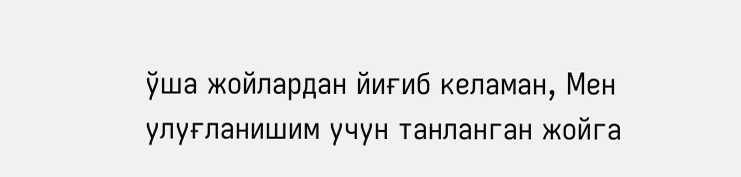ўша жойлардан йиғиб келаман, Мен улуғланишим учун танланган жойга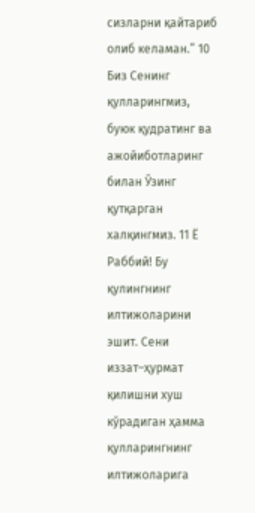сизларни қайтариб олиб келаман.” 10 Биз Сенинг қулларингмиз, буюк қудратинг ва ажойиботларинг билан Ўзинг қутқарган халқингмиз. 11 Ё Раббий! Бу қулингнинг илтижоларини эшит. Сени иззат–ҳурмат қилишни хуш кўрадиган ҳамма қулларингнинг илтижоларига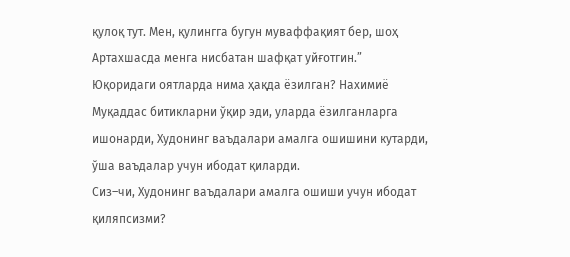қулоқ тут. Мен, қулингга бугун муваффақият бер, шоҳ Артахшасда менга нисбатан шафқат уйғотгин.”
Юқоридаги оятларда нима ҳақда ёзилган? Нахимиё Муқаддас битикларни ўқир эди, уларда ёзилганларга ишонарди, Худонинг ваъдалари амалга ошишини кутарди, ўша ваъдалар учун ибодат қиларди.
Сиз–чи, Худонинг ваъдалари амалга ошиши учун ибодат қиляпсизми?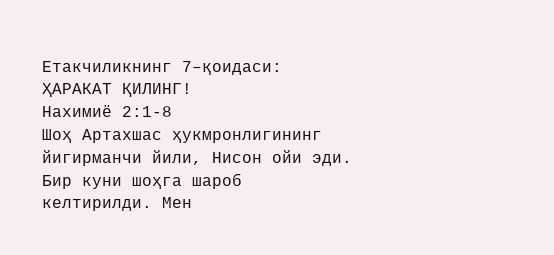Етакчиликнинг 7–қоидаси: ҲАРАКАТ ҚИЛИНГ!
Нахимиё 2:1-8
Шоҳ Артахшас ҳукмронлигининг йигирманчи йили, Нисон ойи эди. Бир куни шоҳга шароб келтирилди. Мен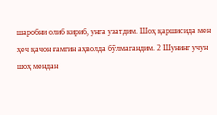шаробни олиб кириб, унга узатдим. Шоҳ қаршисида мен ҳеч қачон ғамгин аҳволда бўлмагандим. 2 Шунинг учун шоҳ мендан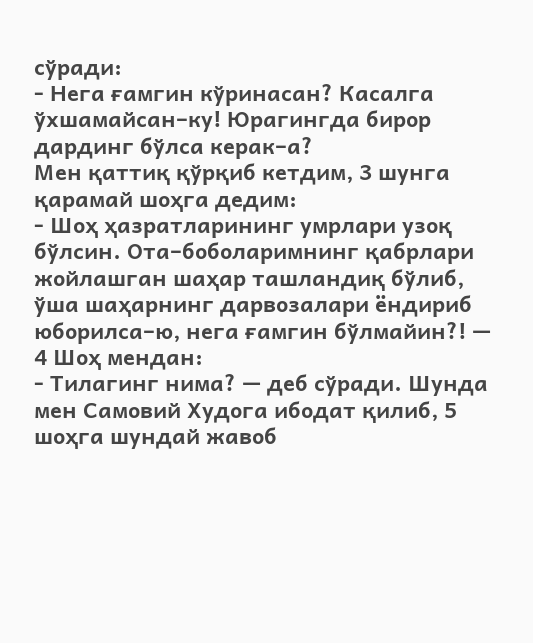сўради:
- Нега ғамгин кўринасан? Касалга ўхшамайсан–ку! Юрагингда бирор дардинг бўлса керак–а?
Мен қаттиқ қўрқиб кетдим, 3 шунга қарамай шоҳга дедим:
- Шоҳ ҳазратларининг умрлари узоқ бўлсин. Ота–боболаримнинг қабрлари жойлашган шаҳар ташландиқ бўлиб, ўша шаҳарнинг дарвозалари ёндириб юборилса–ю, нега ғамгин бўлмайин?! — 4 Шоҳ мендан:
- Тилагинг нима? — деб сўради. Шунда мен Самовий Худога ибодат қилиб, 5 шоҳга шундай жавоб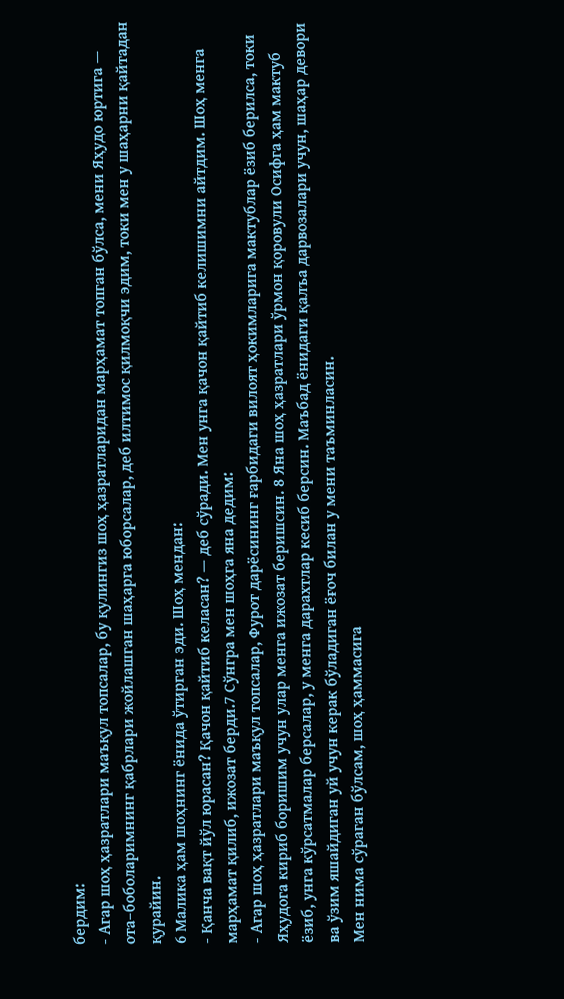бердим:
- Агар шоҳ ҳазратлари маъқул топсалар, бу қулингиз шоҳ ҳазратларидан марҳамат топган бўлса, мени Яҳудо юртига — ота–боболаримнинг қабрлари жойлашган шаҳарга юборсалар, деб илтимос қилмоқчи эдим, токи мен у шаҳарни қайтадан қурайин.
6 Малика ҳам шоҳнинг ёнида ўтирган эди. Шоҳ мендан:
- Қанча вақт йўл юрасан? Қачон қайтиб келасан? — деб сўради. Мен унга қачон қайтиб келишимни айтдим. Шоҳ менга марҳамат қилиб, ижозат берди.7 Сўнгра мен шоҳга яна дедим:
- Агар шоҳ ҳазратлари маъқул топсалар, Фурот дарёсининг ғарбидаги вилоят ҳокимларига мактублар ёзиб берилса, токи Яҳудога кириб боришим учун улар менга ижозат беришсин. 8 Яна шоҳ ҳазратлари ўрмон қоровули Осифга ҳам мактуб ёзиб, унга кўрсатмалар берсалар, у менга дарахтлар кесиб берсин. Маъбад ёнидаги қалъа дарвозалари учун, шаҳар девори ва ўзим яшайдиган уй учун керак бўладиган ёғоч билан у мени таъминласин.
Мен нима сўраган бўлсам, шоҳ ҳаммасига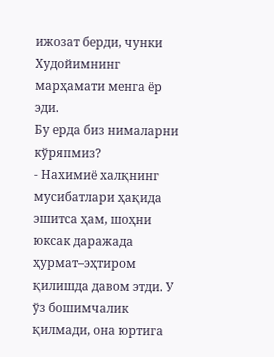ижозат берди, чунки Худойимнинг марҳамати менга ёр эди.
Бу ерда биз нималарни кўряпмиз?
- Нахимиё халқнинг мусибатлари ҳақида эшитса ҳам, шоҳни юксак даражада ҳурмат–эҳтиром қилишда давом этди. У ўз бошимчалик қилмади, она юртига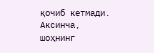қочиб кетмади. Аксинча, шоҳнинг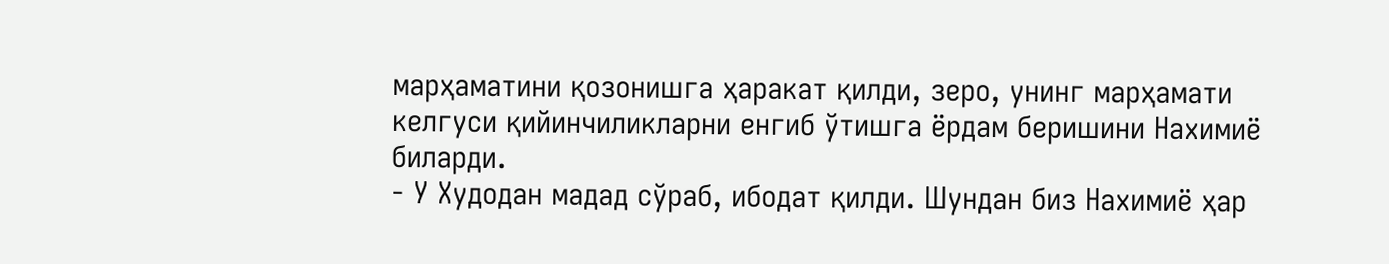марҳаматини қозонишга ҳаракат қилди, зеро, унинг марҳамати келгуси қийинчиликларни енгиб ўтишга ёрдам беришини Нахимиё биларди.
- У Худодан мадад сўраб, ибодат қилди. Шундан биз Нахимиё ҳар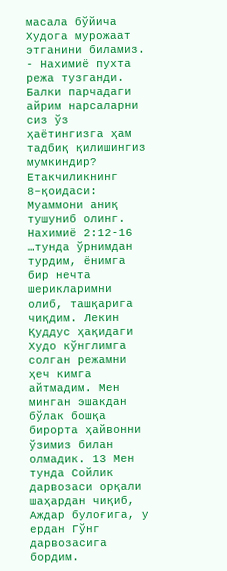масала бўйича Худога мурожаат этганини биламиз.
- Нахимиё пухта режа тузганди.
Балки парчадаги айрим нарсаларни сиз ўз ҳаётингизга ҳам тадбиқ қилишингиз мумкиндир?
Етакчиликнинг 8–қоидаси: Муаммони аниқ тушуниб олинг.
Нахимиё 2:12-16
…тунда ўрнимдан турдим, ёнимга бир нечта шерикларимни олиб, ташқарига чиқдим. Лекин Қуддус ҳақидаги Худо кўнглимга солган режамни ҳеч кимга айтмадим. Мен минган эшакдан бўлак бошқа бирорта ҳайвонни ўзимиз билан олмадик. 13 Мен тунда Сойлик дарвозаси орқали шаҳардан чиқиб, Аждар булоғига, у ердан Гўнг дарвозасига бордим.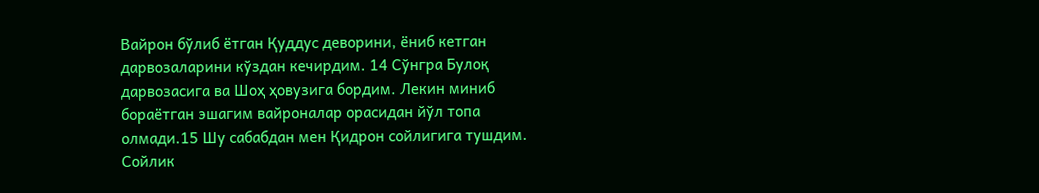Вайрон бўлиб ётган Қуддус деворини, ёниб кетган дарвозаларини кўздан кечирдим. 14 Сўнгра Булоқ дарвозасига ва Шоҳ ҳовузига бордим. Лекин миниб бораётган эшагим вайроналар орасидан йўл топа олмади.15 Шу сабабдан мен Қидрон сойлигига тушдим. Сойлик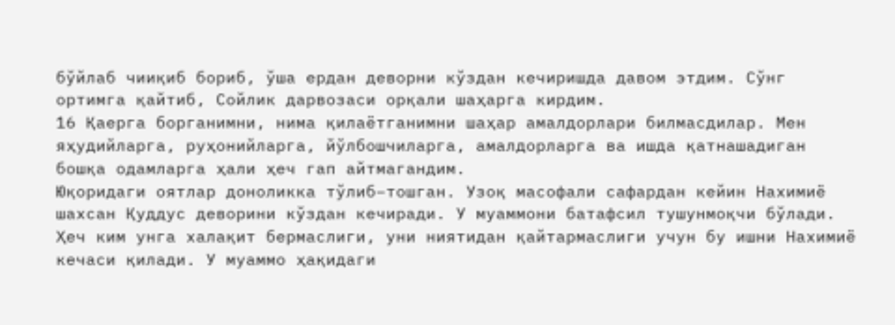бўйлаб чииқиб бориб, ўша ердан деворни кўздан кечиришда давом этдим. Сўнг ортимга қайтиб, Сойлик дарвозаси орқали шаҳарга кирдим.
16 Қаерга борганимни, нима қилаётганимни шаҳар амалдорлари билмасдилар. Мен яҳудийларга, руҳонийларга, йўлбошчиларга, амалдорларга ва ишда қатнашадиган бошқа одамларга ҳали ҳеч гап айтмагандим.
Юқоридаги оятлар доноликка тўлиб–тошган. Узоқ масофали сафардан кейин Нахимиё шахсан Қуддус деворини кўздан кечиради. У муаммони батафсил тушунмоқчи бўлади. Ҳеч ким унга халақит бермаслиги, уни ниятидан қайтармаслиги учун бу ишни Нахимиё кечаси қилади. У муаммо ҳақидаги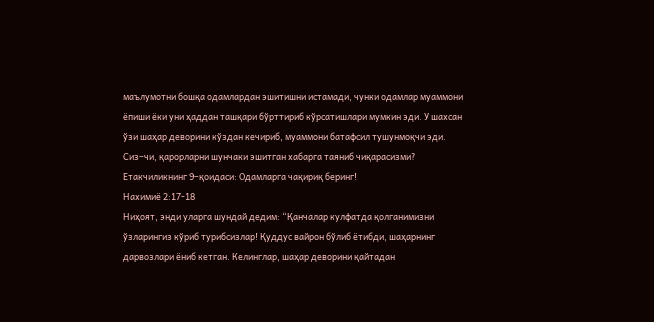маълумотни бошқа одамлардан эшитишни истамади, чунки одамлар муаммони ёпиши ёки уни ҳаддан ташқари бўрттириб кўрсатишлари мумкин эди. У шахсан ўзи шаҳар деворини кўздан кечириб, муаммони батафсил тушунмоқчи эди.
Сиз–чи, қарорларни шунчаки эшитган хабарга таяниб чиқарасизми?
Етакчиликнинг 9–қоидаси: Одамларга чақириқ беринг!
Нахимиё 2:17-18
Ниҳоят, энди уларга шундай дедим: “Қанчалар кулфатда қолганимизни ўзларингиз кўриб турибсизлар! Қуддус вайрон бўлиб ётибди, шаҳарнинг дарвозлари ёниб кетган. Келинглар, шаҳар деворини қайтадан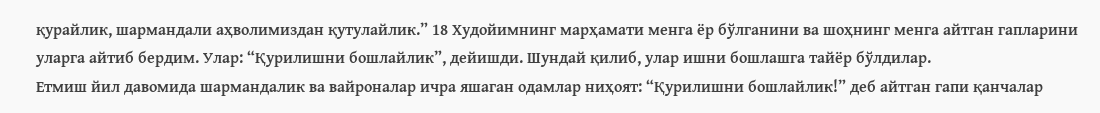қурайлик, шармандали аҳволимиздан қутулайлик.” 18 Худойимнинг марҳамати менга ёр бўлганини ва шоҳнинг менга айтган гапларини уларга айтиб бердим. Улар: “Қурилишни бошлайлик”, дейишди. Шундай қилиб, улар ишни бошлашга тайёр бўлдилар.
Етмиш йил давомида шармандалик ва вайроналар ичра яшаган одамлар ниҳоят: “Қурилишни бошлайлик!” деб айтган гапи қанчалар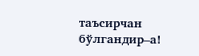таъсирчан бўлгандир–а!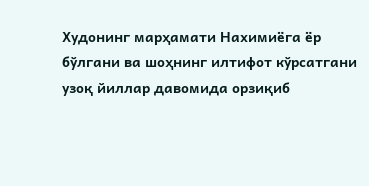Худонинг марҳамати Нахимиёга ёр бўлгани ва шоҳнинг илтифот кўрсатгани узоқ йиллар давомида орзиқиб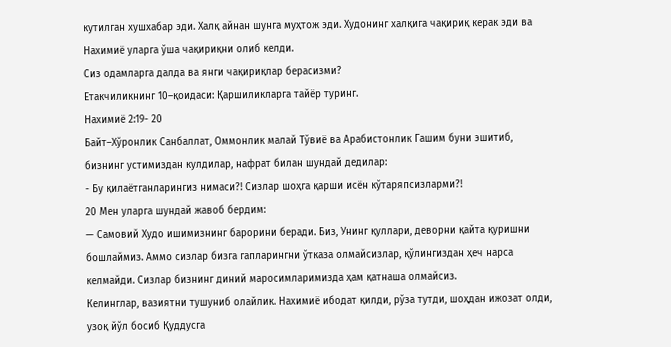кутилган хушхабар эди. Халқ айнан шунга муҳтож эди. Худонинг халқига чақириқ керак эди ва Нахимиё уларга ўша чақириқни олиб келди.
Сиз одамларга далда ва янги чақириқлар берасизми?
Етакчиликнинг 10–қоидаси: Қаршиликларга тайёр туринг.
Нахимиё 2:19- 20
Байт–Хўронлик Санбаллат, Оммонлик малай Тўвиё ва Арабистонлик Гашим буни эшитиб, бизнинг устимиздан кулдилар, нафрат билан шундай дедилар:
- Бу қилаётганларингиз нимаси?! Сизлар шоҳга қарши исён кўтаряпсизларми?!
20 Мен уларга шундай жавоб бердим:
— Самовий Худо ишимизнинг барорини беради. Биз, Унинг қуллари, деворни қайта қуришни бошлаймиз. Аммо сизлар бизга гапларингни ўтказа олмайсизлар, қўлингиздан ҳеч нарса келмайди. Сизлар бизнинг диний маросимларимизда ҳам қатнаша олмайсиз.
Келинглар, вазиятни тушуниб олайлик. Нахимиё ибодат қилди, рўза тутди, шоҳдан ижозат олди, узоқ йўл босиб Қуддусга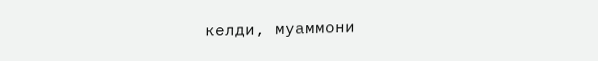келди, муаммони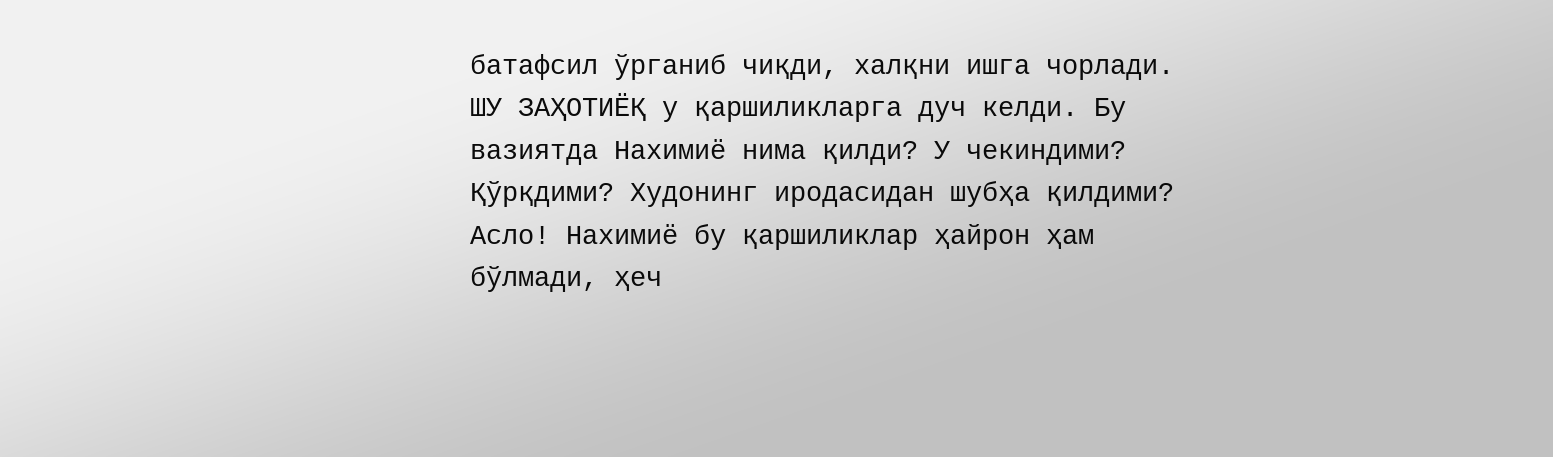батафсил ўрганиб чиқди, халқни ишга чорлади. ШУ ЗАҲОТИЁҚ у қаршиликларга дуч келди. Бу вазиятда Нахимиё нима қилди? У чекиндими? Қўрқдими? Худонинг иродасидан шубҳа қилдими? Асло! Нахимиё бу қаршиликлар ҳайрон ҳам бўлмади, ҳеч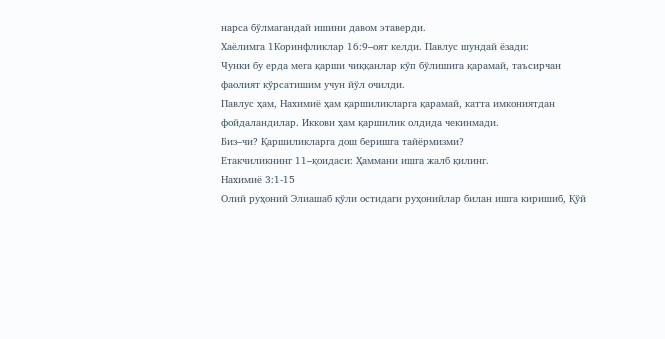нарса бўлмагандай ишини давом этаверди.
Хаёлимга 1Коринфликлар 16:9–оят келди. Павлус шундай ёзади:
Чунки бу ерда мега қарши чиққанлар кўп бўлишига қарамай, таъсирчан фаолият кўрсатишим учун йўл очилди.
Павлус ҳам, Нахимиё ҳам қаршиликларга қарамай, катта имкониятдан фойдаландилар. Иккови ҳам қаршилик олдида чекинмади.
Биз–чи? Қаршиликларга дош беришга тайёрмизми?
Етакчиликнинг 11–қоидаси: Ҳаммани ишга жалб қилинг.
Нахимиё 3:1-15
Олий руҳоний Элиашаб қўли остидаги руҳонийлар билан ишга киришиб, Қўй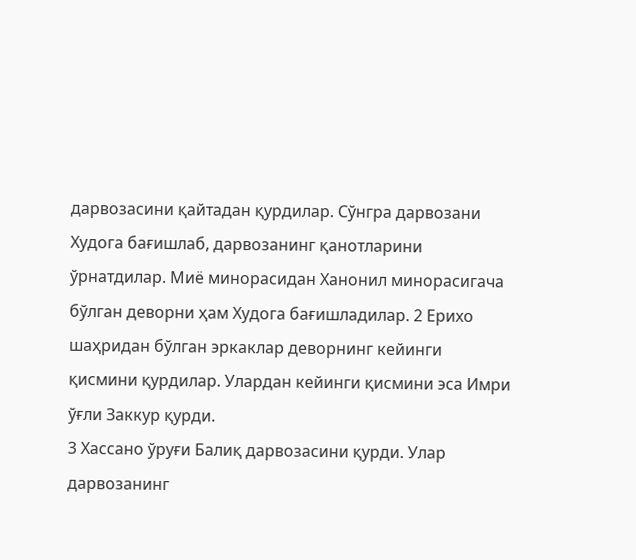дарвозасини қайтадан қурдилар. Сўнгра дарвозани Худога бағишлаб, дарвозанинг қанотларини ўрнатдилар. Миё минорасидан Ханонил минорасигача бўлган деворни ҳам Худога бағишладилар. 2 Ерихо шаҳридан бўлган эркаклар деворнинг кейинги қисмини қурдилар. Улардан кейинги қисмини эса Имри ўғли Заккур қурди.
3 Хассано ўруғи Балиқ дарвозасини қурди. Улар дарвозанинг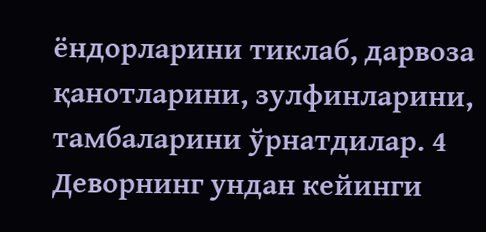ёндорларини тиклаб, дарвоза қанотларини, зулфинларини, тамбаларини ўрнатдилар. 4 Деворнинг ундан кейинги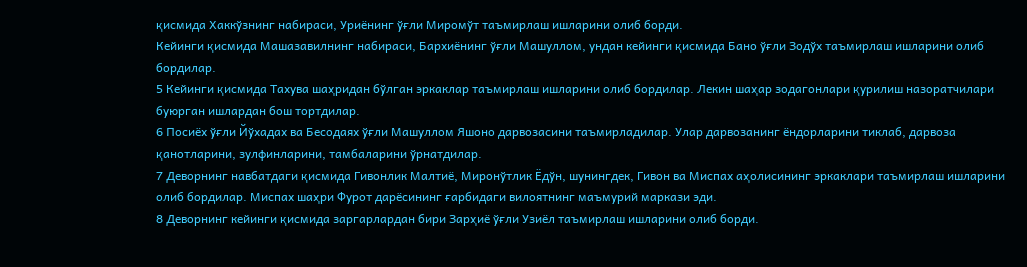қисмида Хаккўзнинг набираси, Уриёнинг ўғли Миромўт таъмирлаш ишларини олиб борди.
Кейинги қисмида Машазавилнинг набираси, Бархиёнинг ўғли Машуллом, ундан кейинги қисмида Бано ўғли Зодўх таъмирлаш ишларини олиб бордилар.
5 Кейинги қисмида Тахува шаҳридан бўлган эркаклар таъмирлаш ишларини олиб бордилар. Лекин шаҳар зодагонлари қурилиш назоратчилари буюрган ишлардан бош тортдилар.
6 Посиёх ўғли Йўхадах ва Бесодаях ўғли Машуллом Яшоно дарвозасини таъмирладилар. Улар дарвозанинг ёндорларини тиклаб, дарвоза қанотларини, зулфинларини, тамбаларини ўрнатдилар.
7 Деворнинг навбатдаги қисмида Гивонлик Малтиё, Миронўтлик Ёдўн, шунингдек, Гивон ва Миспах аҳолисининг эркаклари таъмирлаш ишларини олиб бордилар. Миспах шаҳри Фурот дарёсининг ғарбидаги вилоятнинг маъмурий маркази эди.
8 Деворнинг кейинги қисмида заргарлардан бири Зарҳиё ўғли Узиёл таъмирлаш ишларини олиб борди.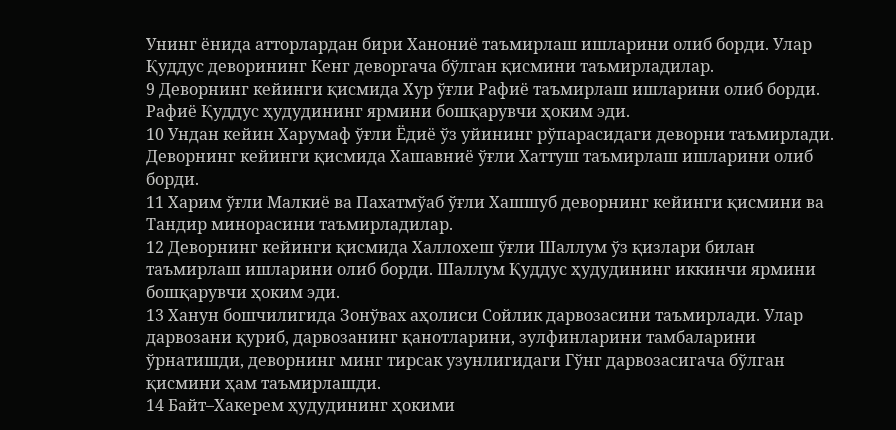Унинг ёнида атторлардан бири Ханониё таъмирлаш ишларини олиб борди. Улар Қуддус деворининг Кенг деворгача бўлган қисмини таъмирладилар.
9 Деворнинг кейинги қисмида Хур ўғли Рафиё таъмирлаш ишларини олиб борди. Рафиё Қуддус ҳудудининг ярмини бошқарувчи ҳоким эди.
10 Ундан кейин Харумаф ўғли Ёдиё ўз уйининг рўпарасидаги деворни таъмирлади. Деворнинг кейинги қисмида Хашавниё ўғли Хаттуш таъмирлаш ишларини олиб борди.
11 Харим ўғли Малкиё ва Пахатмўаб ўғли Хашшуб деворнинг кейинги қисмини ва Тандир минорасини таъмирладилар.
12 Деворнинг кейинги қисмида Халлохеш ўғли Шаллум ўз қизлари билан таъмирлаш ишларини олиб борди. Шаллум Қуддус ҳудудининг иккинчи ярмини бошқарувчи ҳоким эди.
13 Ханун бошчилигида Зонўвах аҳолиси Сойлик дарвозасини таъмирлади. Улар дарвозани қуриб, дарвозанинг қанотларини, зулфинларини тамбаларини ўрнатишди, деворнинг минг тирсак узунлигидаги Гўнг дарвозасигача бўлган қисмини ҳам таъмирлашди.
14 Байт–Хакерем ҳудудининг ҳокими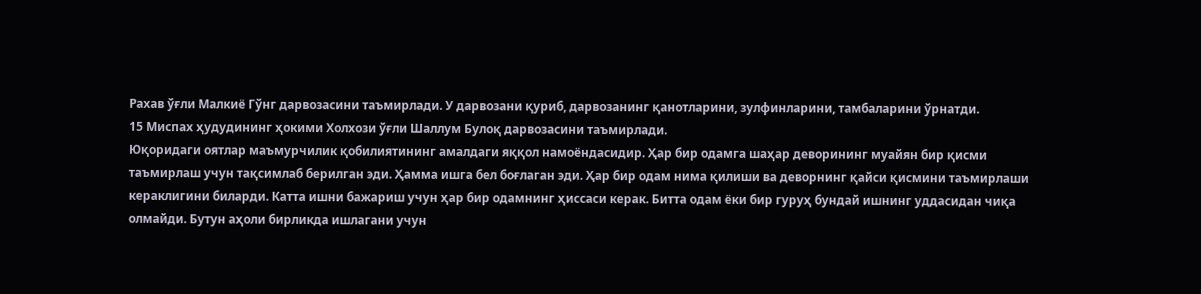Рахав ўғли Малкиё Гўнг дарвозасини таъмирлади. У дарвозани қуриб, дарвозанинг қанотларини, зулфинларини, тамбаларини ўрнатди.
15 Миспах ҳудудининг ҳокими Холхози ўғли Шаллум Булоқ дарвозасини таъмирлади.
Юқоридаги оятлар маъмурчилик қобилиятининг амалдаги яққол намоёндасидир. Ҳар бир одамга шаҳар деворининг муайян бир қисми таъмирлаш учун тақсимлаб берилган эди. Ҳамма ишга бел боғлаган эди. Ҳар бир одам нима қилиши ва деворнинг қайси қисмини таъмирлаши кераклигини биларди. Катта ишни бажариш учун ҳар бир одамнинг ҳиссаси керак. Битта одам ёки бир гуруҳ бундай ишнинг уддасидан чиқа олмайди. Бутун аҳоли бирликда ишлагани учун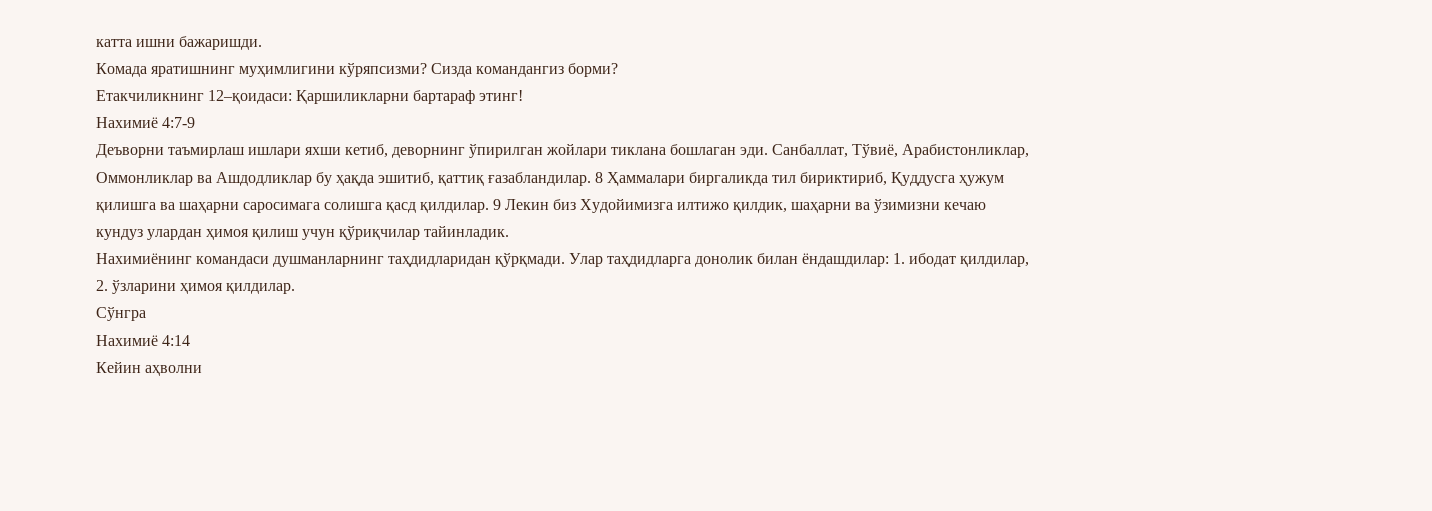катта ишни бажаришди.
Комада яратишнинг муҳимлигини кўряпсизми? Сизда командангиз борми?
Етакчиликнинг 12–қоидаси: Қаршиликларни бартараф этинг!
Нахимиё 4:7-9
Деъворни таъмирлаш ишлари яхши кетиб, деворнинг ўпирилган жойлари тиклана бошлаган эди. Санбаллат, Тўвиё, Арабистонликлар, Оммонликлар ва Ашдодликлар бу ҳақда эшитиб, қаттиқ ғазабландилар. 8 Ҳаммалари биргаликда тил бириктириб, Қуддусга ҳужум қилишга ва шаҳарни саросимага солишга қасд қилдилар. 9 Лекин биз Худойимизга илтижо қилдик, шаҳарни ва ўзимизни кечаю кундуз улардан ҳимоя қилиш учун қўриқчилар тайинладик.
Нахимиёнинг командаси душманларнинг таҳдидларидан қўрқмади. Улар таҳдидларга донолик билан ёндашдилар: 1. ибодат қилдилар, 2. ўзларини ҳимоя қилдилар.
Сўнгра
Нахимиё 4:14
Кейин аҳволни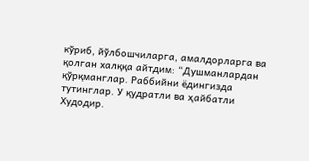кўриб, йўлбошчиларга, амалдорларга ва қолган халққа айтдим: “Душманлардан қўрқманглар. Раббийни ёдингизда тутинглар. У қудратли ва ҳайбатли Худодир.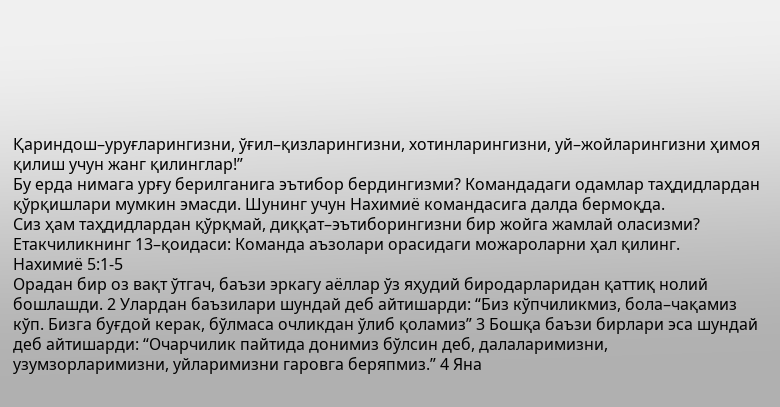Қариндош–уруғларингизни, ўғил–қизларингизни, хотинларингизни, уй–жойларингизни ҳимоя қилиш учун жанг қилинглар!”
Бу ерда нимага урғу берилганига эътибор бердингизми? Командадаги одамлар таҳдидлардан қўрқишлари мумкин эмасди. Шунинг учун Нахимиё командасига далда бермоқда.
Сиз ҳам таҳдидлардан қўрқмай, диққат–эътиборингизни бир жойга жамлай оласизми?
Етакчиликнинг 13–қоидаси: Команда аъзолари орасидаги можароларни ҳал қилинг.
Нахимиё 5:1-5
Орадан бир оз вақт ўтгач, баъзи эркагу аёллар ўз яҳудий биродарларидан қаттиқ нолий бошлашди. 2 Улардан баъзилари шундай деб айтишарди: “Биз кўпчиликмиз, бола–чақамиз кўп. Бизга буғдой керак, бўлмаса очликдан ўлиб қоламиз” 3 Бошқа баъзи бирлари эса шундай деб айтишарди: “Очарчилик пайтида донимиз бўлсин деб, далаларимизни, узумзорларимизни, уйларимизни гаровга беряпмиз.” 4 Яна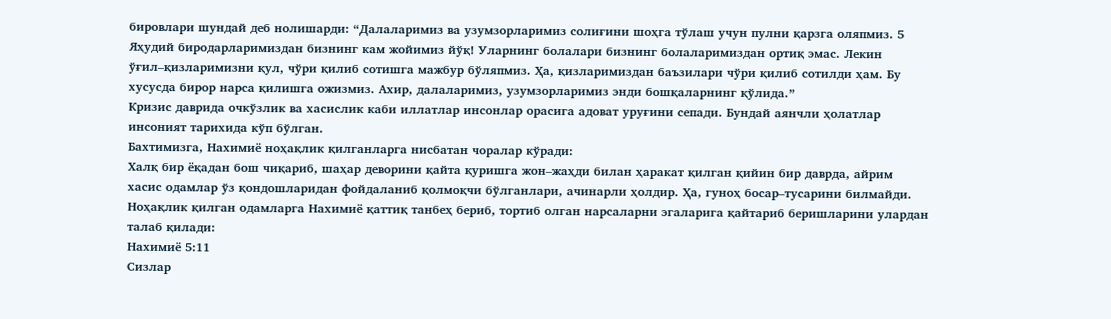бировлари шундай деб нолишарди: “Далаларимиз ва узумзорларимиз солиғини шоҳга тўлаш учун пулни қарзга оляпмиз. 5 Яҳудий биродарларимиздан бизнинг кам жойимиз йўқ! Уларнинг болалари бизнинг болаларимиздан ортиқ эмас. Лекин ўғил–қизларимизни қул, чўри қилиб сотишга мажбур бўляпмиз. Ҳа, қизларимиздан баъзилари чўри қилиб сотилди ҳам. Бу хусусда бирор нарса қилишга ожизмиз. Ахир, далаларимиз, узумзорларимиз энди бошқаларнинг қўлида.”
Кризис даврида очкўзлик ва хасислик каби иллатлар инсонлар орасига адоват уруғини сепади. Бундай аянчли ҳолатлар инсоният тарихида кўп бўлган.
Бахтимизга, Нахимиё ноҳақлик қилганларга нисбатан чоралар кўради:
Халқ бир ёқадан бош чиқариб, шаҳар деворини қайта қуришга жон–жаҳди билан ҳаракат қилган қийин бир даврда, айрим хасис одамлар ўз қондошларидан фойдаланиб қолмоқчи бўлганлари, ачинарли ҳолдир. Ҳа, гуноҳ босар–тусарини билмайди. Ноҳақлик қилган одамларга Нахимиё қаттиқ танбеҳ бериб, тортиб олган нарсаларни эгаларига қайтариб беришларини улардан талаб қилади:
Нахимиё 5:11
Сизлар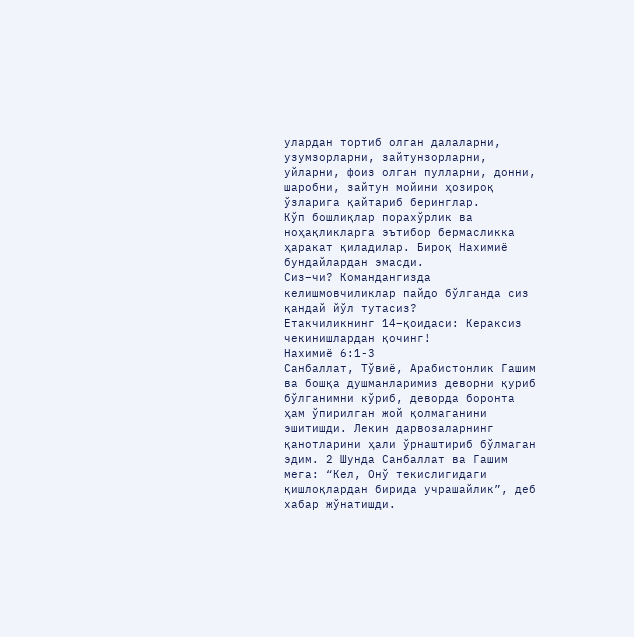улардан тортиб олган далаларни, узумзорларни, зайтунзорларни, уйларни, фоиз олган пулларни, донни, шаробни, зайтун мойини ҳозироқ ўзларига қайтариб беринглар.
Кўп бошлиқлар порахўрлик ва ноҳақликларга эътибор бермасликка ҳаракат қиладилар. Бироқ Нахимиё бундайлардан эмасди.
Сиз–чи? Командангизда келишмовчиликлар пайдо бўлганда сиз қандай йўл тутасиз?
Етакчиликнинг 14–қоидаси: Кераксиз чекинишлардан қочинг!
Нахимиё 6:1-3
Санбаллат, Тўвиё, Арабистонлик Гашим ва бошқа душманларимиз деворни қуриб бўлганимни кўриб, деворда боронта ҳам ўпирилган жой қолмаганини эшитишди. Лекин дарвозаларнинг қанотларини ҳали ўрнаштириб бўлмаган эдим. 2 Шунда Санбаллат ва Гашим мега: “Кел, Онў текислигидаги қишлоқлардан бирида учрашайлик”, деб хабар жўнатишди.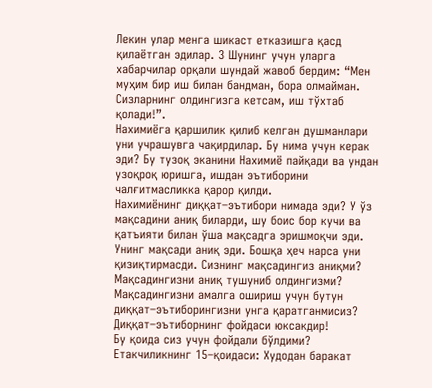Лекин улар менга шикаст етказишга қасд қилаётган эдилар. 3 Шунинг учун уларга хабарчилар орқали шундай жавоб бердим: “Мен муҳим бир иш билан бандман, бора олмайман. Сизларнинг олдингизга кетсам, иш тўхтаб қолади!”.
Нахимиёга қаршилик қилиб келган душманлари уни учрашувга чақирдилар. Бу нима учун керак эди? Бу тузоқ эканини Нахимиё пайқади ва ундан узоқроқ юришга, ишдан эътиборини чалғитмасликка қарор қилди.
Нахимиёнинг диққат–эътибори нимада эди? У ўз мақсадини аниқ биларди, шу боис бор кучи ва қатъияти билан ўша мақсадга эришмоқчи эди.
Унинг мақсади аниқ эди. Бошқа ҳеч нарса уни қизиқтирмасди. Сизнинг мақсадингиз аниқми? Мақсадингизни аниқ тушуниб олдингизми? Мақсадингизни амалга ошириш учун бутун диққат–эътиборингизни унга қаратганмисиз? Диққат–эътиборнинг фойдаси юксакдир!
Бу қоида сиз учун фойдали бўлдими?
Етакчиликнинг 15–қоидаси: Худодан баракат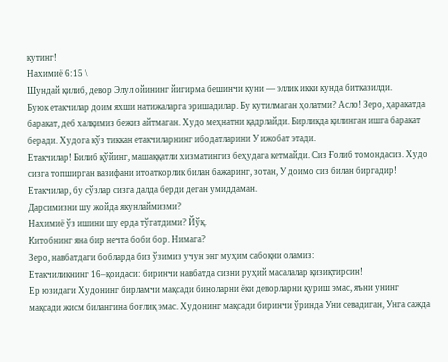кутинг!
Нахимиё 6:15 \
Шундай қилиб, девор Элул ойининг йигирма бешинчи куни — эллик икки кунда битказилди.
Буюк етакчилар доим яхши натижаларга эришадилар. Бу кутилмаган ҳолатми? Асло! Зеро, ҳаракатда баракат, деб халқимиз бежиз айтмаган. Худо меҳнатни қадрлайди. Бирликда қилинган ишга баракат беради. Худога кўз тиккан етакчиларнинг ибодатларини У ижобат этади.
Етакчилар! Билиб қўйинг, машаққатли хизматингиз беҳудага кетмайди. Сиз Ғолиб томондасиз. Худо сизга топширган вазифани итоаткорлик билан бажаринг, зотан, У доимо сиз билан биргадир!
Етакчилар, бу сўзлар сизга далда берди деган умиддаман.
Дарсимизни шу жойда якунлаймизми?
Нахимиё ўз ишини шу ерда тўгатдими? Йўқ.
Китобнинг яна бир нечта боби бор. Нимага?
Зеро, навбатдаги бобларда биз ўзимиз учун энг муҳим сабоқни оламиз:
Етакчиликнинг 16–қоидаси: биринчи навбатда сизни руҳий масалалар қизиқтирсин!
Ер юзидаги Худонинг бирламчи мақсади биноларни ёки деворларни қуриш эмас, яъни унинг мақсади жисм билангина боғлиқ эмас. Худонинг мақсади биринчи ўринда Уни севадиган, Унга сажда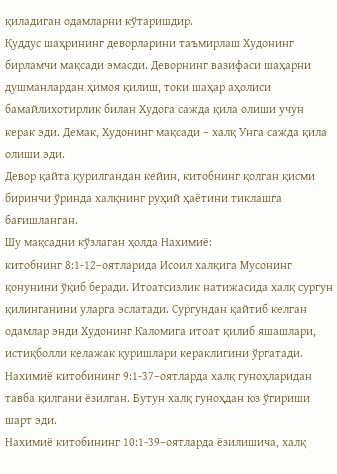қиладиган одамларни кўтаришдир.
Қуддус шаҳрининг деворларини таъмирлаш Худонинг бирламчи мақсади эмасди. Деворнинг вазифаси шаҳарни душманлардан ҳимоя қилиш, токи шаҳар аҳолиси бамайлихотирлик билан Худога сажда қила олиши учун керак эди. Демак, Худонинг мақсади – халқ Унга сажда қила олиши эди.
Девор қайта қурилгандан кейин, китобнинг қолган қисми биринчи ўринда халқнинг руҳий ҳаётини тиклашга бағишланган.
Шу мақсадни кўзлаган ҳолда Нахимиё:
китобнинг 8:1-12–оятларида Исоил халқига Мусонинг қонунини ўқиб беради. Итоатсизлик натижасида халқ сургун қилинганини уларга эслатади. Сургундан қайтиб келган одамлар энди Худонинг Каломига итоат қилиб яшашлари, истиқболли келажак қуришлари кераклигини ўргатади.
Нахимиё китобининг 9:1-37–оятларда халқ гуноҳларидан тавба қилгани ёзилган. Бутун халқ гуноҳдан юз ўгириши шарт эди.
Нахимиё китобининг 10:1-39–оятларда ёзилишича, халқ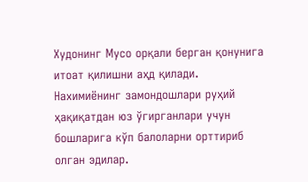Худонинг Мусо орқали берган қонунига итоат қилишни аҳд қилади.
Нахимиёнинг замондошлари руҳий ҳақиқатдан юз ўгирганлари учун бошларига кўп балоларни орттириб олган эдилар.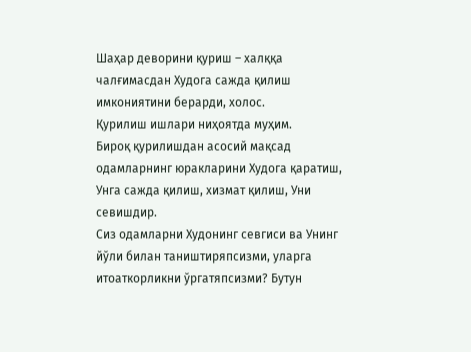Шаҳар деворини қуриш – халққа чалғимасдан Худога сажда қилиш имкониятини берарди, холос.
Қурилиш ишлари ниҳоятда муҳим.
Бироқ қурилишдан асосий мақсад одамларнинг юракларини Худога қаратиш, Унга сажда қилиш, хизмат қилиш, Уни севишдир.
Сиз одамларни Худонинг севгиси ва Унинг йўли билан таништиряпсизми, уларга итоаткорликни ўргатяпсизми? Бутун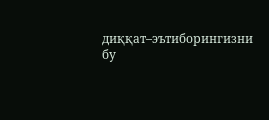диққат–эътиборингизни бу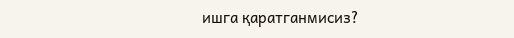ишга қаратганмисиз?